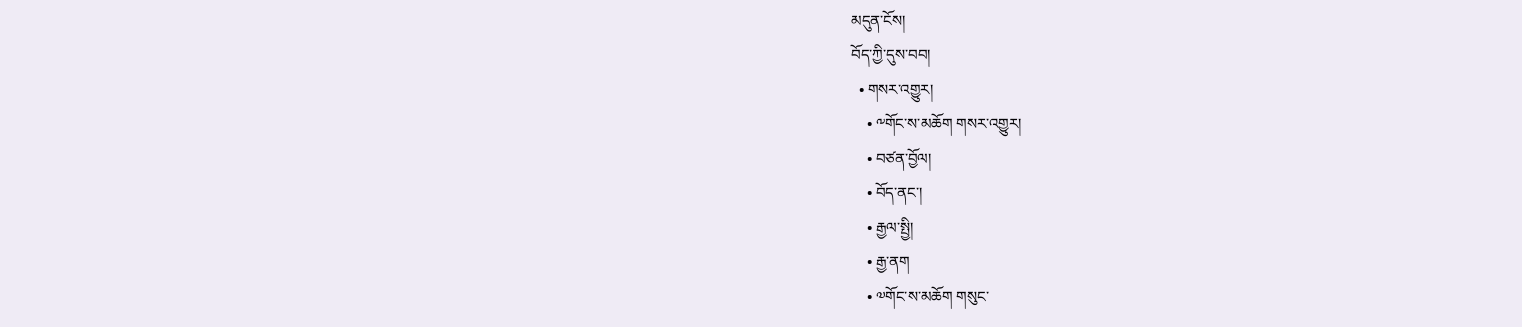མདུན་ངོས།
བོད་ཀྱི་དུས་བབ།
  • གསར་འགྱུར།
    • ༸གོང་ས་མཆོག གསར་འགྱུར།
    • བཙན་བྱོལ།
    • བོད་ནང་།
    • རྒྱལ་སྤྱི།
    • རྒྱ་ནག
    • ༧གོང་ས་མཆོག གསུང་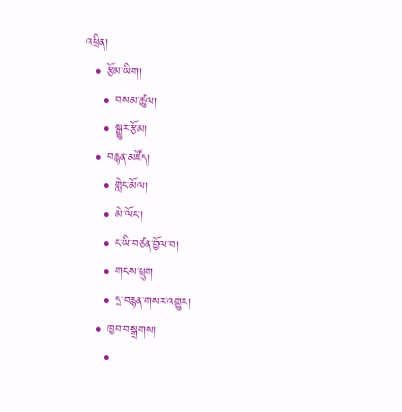འཕྲིན།
  • རྩོམ་ཡིག།
    • བསམ་ཚུལ།
    • སྒྱུར་རྩོམ།
  • བརྙན་མཛོད།
    • གླེང་མོལ།
    • མེ་ལོང་།
    • ང་ཡི་བཙན་བྱོལ་བ།
    • གངས་ཕྲུག
    • དྲ་བརྙན་གསར་འགྱུར།
  • ཁྱབ་བསྒྲགས།
    •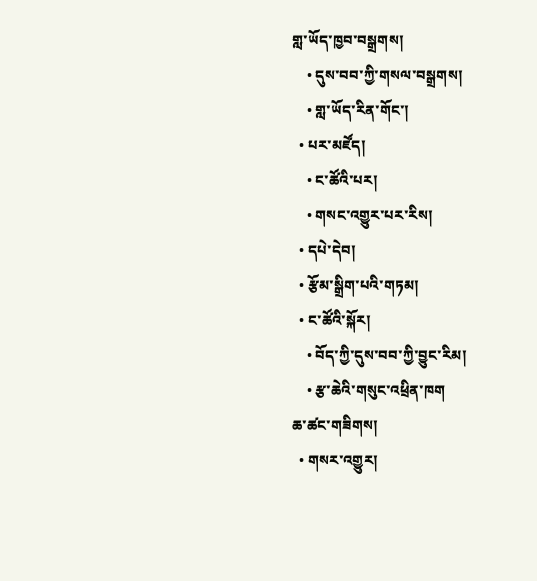གླ་ཡོད་ཁྱབ་བསྒྲགས།
    • དུས་བབ་ཀྱི་གསལ་བསྒྲགས།
    • གླ་ཡོད་རིན་གོང་།
  • པར་མཛོད།
    • ང་ཚོའི་པར།
    • གསང་འགྱུར་པར་རིས།
  • དཔེ་དེབ།
  • རྩོམ་སྒྲིག་པའི་གཏམ།
  • ང་ཚོའི་སྐོར།
    • བོད་ཀྱི་དུས་བབ་ཀྱི་བྱུང་རིམ།
    • རྩ་ཆེའི་གསུང་འཕྲིན་ཁག
ཆ་ཚང་གཟིགས།
  • གསར་འགྱུར།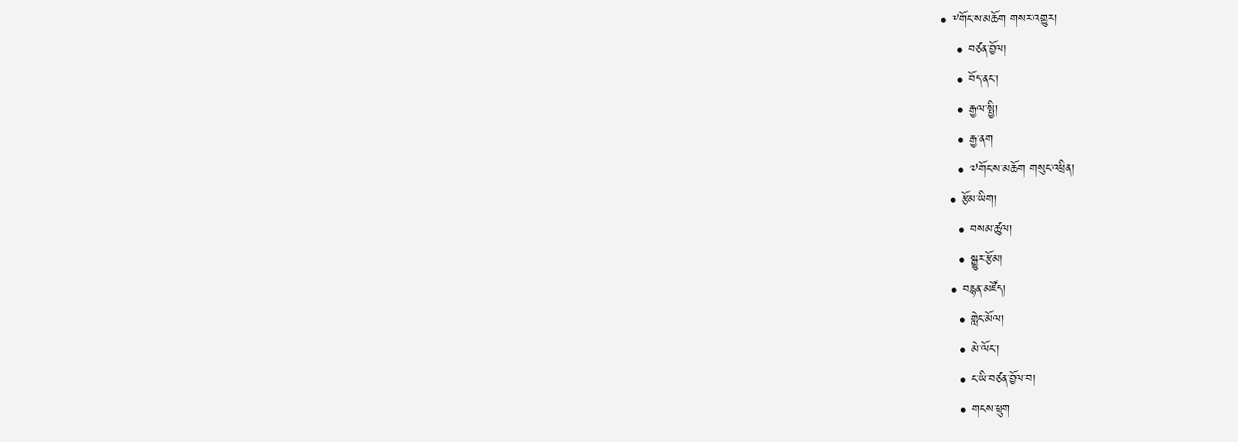• ༸གོང་ས་མཆོག གསར་འགྱུར།
    • བཙན་བྱོལ།
    • བོད་ནང་།
    • རྒྱལ་སྤྱི།
    • རྒྱ་ནག
    • ༧གོང་ས་མཆོག གསུང་འཕྲིན།
  • རྩོམ་ཡིག།
    • བསམ་ཚུལ།
    • སྒྱུར་རྩོམ།
  • བརྙན་མཛོད།
    • གླེང་མོལ།
    • མེ་ལོང་།
    • ང་ཡི་བཙན་བྱོལ་བ།
    • གངས་ཕྲུག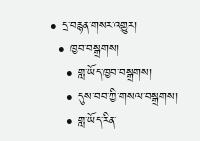• དྲ་བརྙན་གསར་འགྱུར།
  • ཁྱབ་བསྒྲགས།
    • གླ་ཡོད་ཁྱབ་བསྒྲགས།
    • དུས་བབ་ཀྱི་གསལ་བསྒྲགས།
    • གླ་ཡོད་རིན་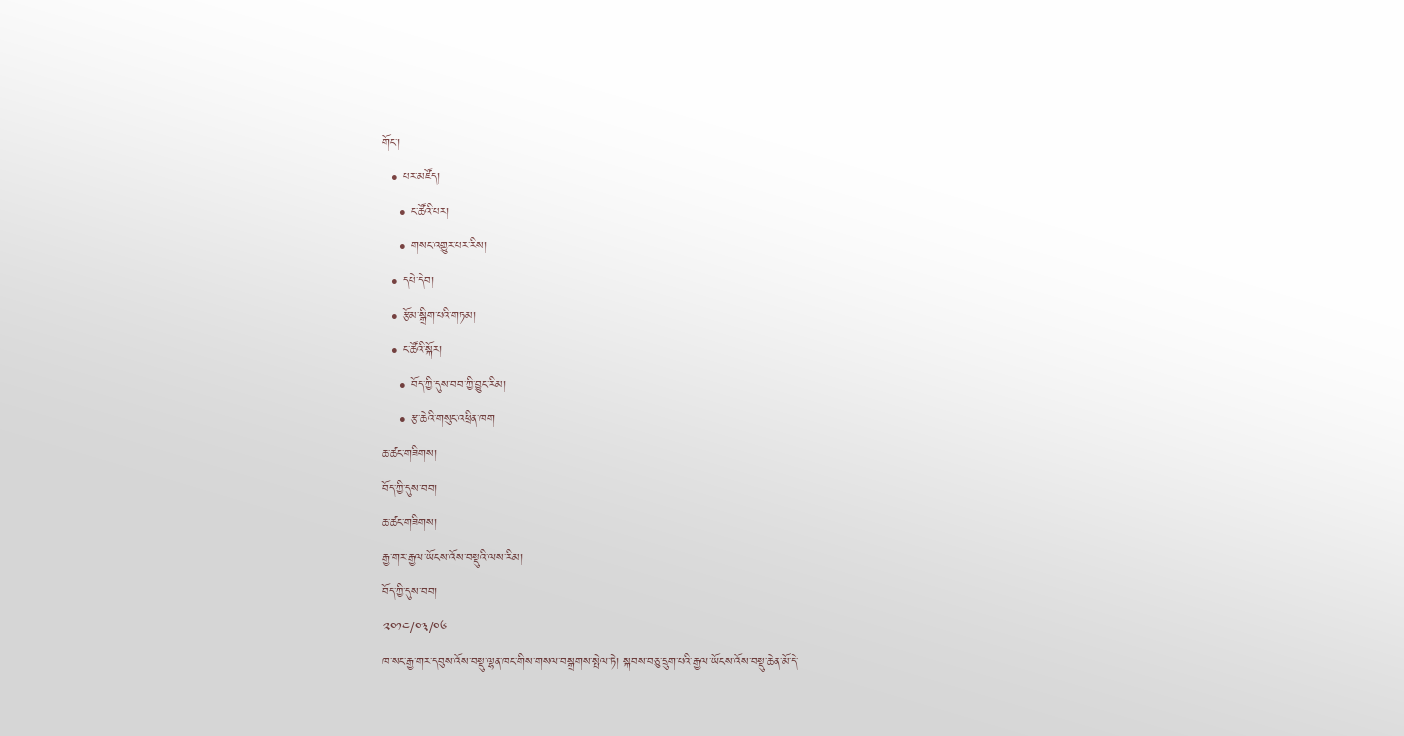གོང་།
  • པར་མཛོད།
    • ང་ཚོའི་པར།
    • གསང་འགྱུར་པར་རིས།
  • དཔེ་དེབ།
  • རྩོམ་སྒྲིག་པའི་གཏམ།
  • ང་ཚོའི་སྐོར།
    • བོད་ཀྱི་དུས་བབ་ཀྱི་བྱུང་རིམ།
    • རྩ་ཆེའི་གསུང་འཕྲིན་ཁག
ཆ་ཚང་གཟིགས།
བོད་ཀྱི་དུས་བབ།
ཆ་ཚང་གཟིགས།
རྒྱ་གར་རྒྱལ་ཡོངས་འོས་བསྡུའི་ལས་རིམ།
བོད་ཀྱི་དུས་བབ།
༢༠༡༤/༠༣/༠༦
ཁ་སང་རྒྱ་གར་དབུས་འོས་བསྡུ་ལྷན་ཁང་གིས་གསལ་བསྒྲགས་སྤེལ་ཏེ། སྐབས་བཅུ་དྲུག་པའི་རྒྱལ་ཡོངས་འོས་བསྡུ་ཆེན་མོ་དེ་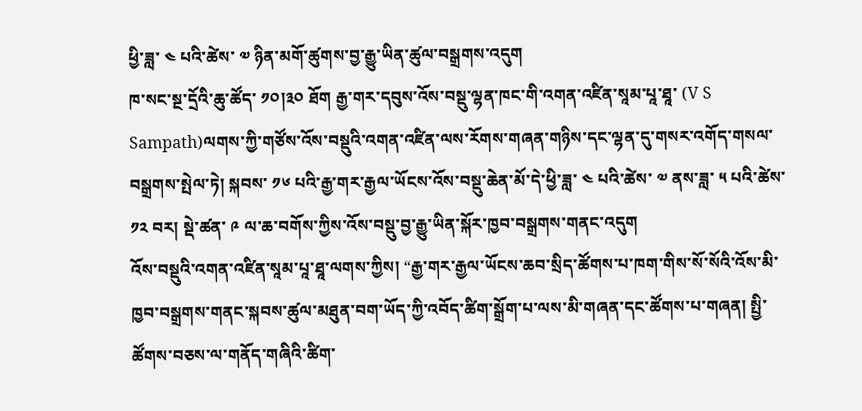ཕྱི་ཟླ་ ༤ པའི་ཚེས་ ༧ ཉིན་མགོ་ཚུགས་བྱ་རྒྱུ་ཡིན་ཚུལ་བསྒྲགས་འདུག
ཁ་སང་སྔ་དྲོའི་ཆུ་ཚོད་ ༡༠།༣༠ ཐོག རྒྱ་གར་དབུས་འོས་བསྡུ་ལྷན་ཁང་གི་འགན་འཛིན་སཱམ་པཱ་ཐཱ་ (V S Sampath)ལགས་ཀྱི་གཙོས་འོས་བསྡུའི་འགན་འཛིན་ལས་རོགས་གཞན་གཉིས་དང་ལྷན་དུ་གསར་འགོད་གསལ་བསྒྲགས་སྤེལ་ཏེ། སྐབས་ ༡༦ པའི་རྒྱ་གར་རྒྱལ་ཡོངས་འོས་བསྡུ་ཆེན་མོ་དེ་ཕྱི་ཟླ་ ༤ པའི་ཚེས་ ༧ ནས་ཟླ་ ༥ པའི་ཚེས་ ༡༢ བར། སྡེ་ཚན་ ༩ ལ་ཆ་བགོས་ཀྱིས་འོས་བསྡུ་བྱ་རྒྱུ་ཡིན་སྐོར་ཁྱབ་བསྒྲགས་གནང་འདུག
འོས་བསྡུའི་འགན་འཛིན་སཱམ་པཱ་ཐཱ་ལགས་ཀྱིས། “རྒྱ་གར་རྒྱལ་ཡོངས་ཆབ་སྲིད་ཚོགས་པ་ཁག་གིས་སོ་སོའི་འོས་མི་ཁྱབ་བསྒྲགས་གནང་སྐབས་ཚུལ་མཐུན་བག་ཡོད་ཀྱི་འབོད་ཚིག་སྒྲོག་པ་ལས་མི་གཞན་དང་ཚོགས་པ་གཞན། སྤྱི་ཚོགས་བཅས་ལ་གནོད་གཞིའི་ཚིག་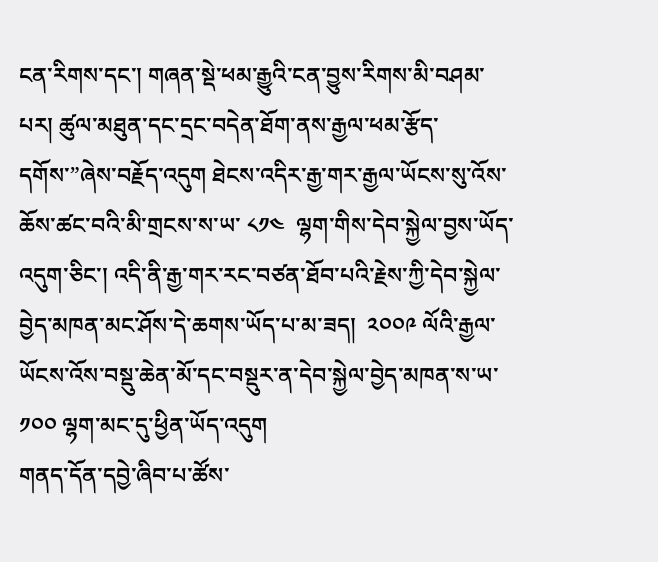ངན་རིགས་དང་། གཞན་སྡེ་ཕམ་རྒྱུའི་ངན་བྱུས་རིགས་མི་བཤམ་པར། ཚུལ་མཐུན་དང་དྲང་བདེན་ཐོག་ནས་རྒྱལ་ཕམ་རྩོད་དགོས་”ཞེས་བརྗོད་འདུག ཐེངས་འདིར་རྒྱ་གར་རྒྱལ་ཡོངས་སུ་འོས་ཆོས་ཚང་བའི་མི་གྲངས་ས་ཡ་ ༨༡༤  ལྷག་གིས་དེབ་སྐྱེལ་བྱས་ཡོད་འདུག་ཅིང་། འདི་ནི་རྒྱ་གར་རང་བཙན་ཐོབ་པའི་རྗེས་ཀྱི་དེབ་སྐྱེལ་བྱེད་མཁན་མང་ཤོས་དེ་ཆགས་ཡོད་པ་མ་ཟད།  ༢༠༠༩ ལོའི་རྒྱལ་ཡོངས་འོས་བསྡུ་ཆེན་མོ་དང་བསྡུར་ན་དེབ་སྐྱེལ་བྱེད་མཁན་ས་ཡ་ ༡༠༠ ལྷག་མང་དུ་ཕྱིན་ཡོད་འདུག
གནད་དོན་དབྱེ་ཞིབ་པ་ཚོས་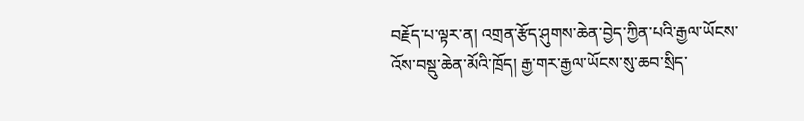བརྗོད་པ་ལྟར་ན། འགྲན་རྩོད་ཤུགས་ཆེན་བྱེད་ཀྱིན་པའི་རྒྱལ་ཡོངས་འོས་བསྡུ་ཆེན་མོའི་ཁྲོད། རྒྱ་གར་རྒྱལ་ཡོངས་སུ་ཆབ་སྲིད་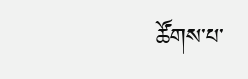ཚོགས་པ་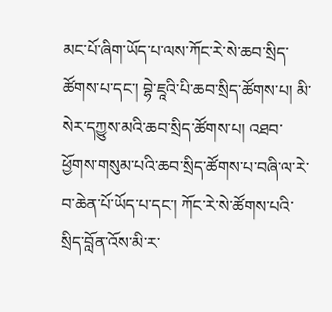མང་པོ་ཞིག་ཡོད་པ་ལས་ཀོང་རེ་སེ་ཆབ་སྲིད་ཚོགས་པ་དང་། བྷེ་ཇཱའི་པི་ཆབ་སྲིད་ཚོགས་པ། མི་སེར་དཀྱུས་མའི་ཆབ་སྲིད་ཚོགས་པ། འཐབ་ཕྱོགས་གསུམ་པའི་ཆབ་སྲིད་ཚོགས་པ་བཞི་ལ་རེ་བ་ཆེན་པོ་ཡོད་པ་དང་། ཀོང་རེ་སེ་ཚོགས་པའི་སྲིད་བློན་འོས་མི་ར་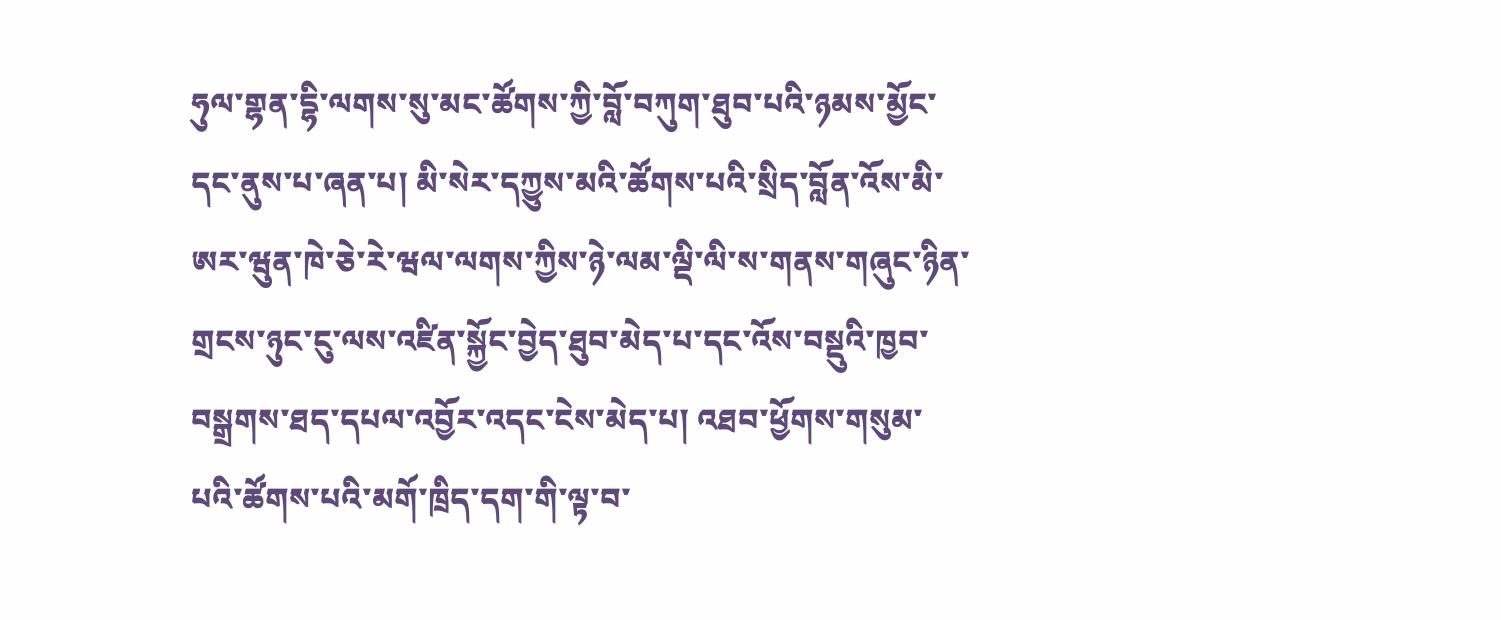ཧུལ་གྷན་དྷི་ལགས་སུ་མང་ཚོགས་ཀྱི་བློ་བཀུག་ཐུབ་པའི་ཉམས་མྱོང་དང་ནུས་པ་ཞན་པ། མི་སེར་དཀྱུས་མའི་ཚོགས་པའི་སྲིད་བློན་འོས་མི་ཨར་ཝུན་ཁེ་ཅེ་རེ་ཝལ་ལགས་ཀྱིས་ཉེ་ལམ་ལྡི་ལི་ས་གནས་གཞུང་ཉིན་གྲངས་ཉུང་ངུ་ལས་འཛིན་སྐྱོང་བྱེད་ཐུབ་མེད་པ་དང་འོས་བསྡུའི་ཁྱབ་བསྒྲགས་ཐད་དཔལ་འབྱོར་འདང་ངེས་མེད་པ། འཐབ་ཕྱོགས་གསུམ་པའི་ཚོགས་པའི་མགོ་ཁྲིད་དག་གི་ལྟ་བ་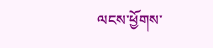ལངས་ཕྱོགས་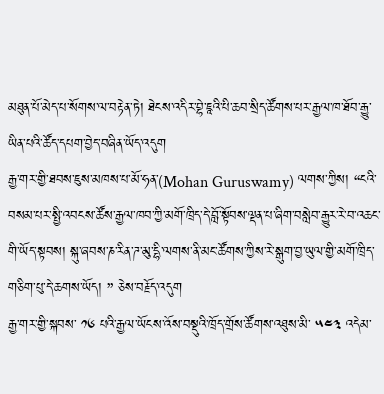མཐུན་པོ་མེད་པ་སོགས་ལ་བརྟེན་ཏེ། ཐེངས་འདིར་བྷེ་ཇཱའི་པི་ཆབ་སྲིད་ཚོགས་པར་རྒྱལ་ཁ་ཐོབ་རྒྱུ་ཡིན་པའི་ཚོད་དཔག་བྱེད་བཞིན་ཡོད་འདུག
རྒྱ་གར་གྱི་ཐབས་ཇུས་མཁས་པ་མོ་ཧན་(Mohan Guruswamy) ལགས་ཀྱིས། “ངའི་བསམ་པར་སྤྱི་འབངས་ཚོས་རྒྱལ་ཁབ་ཀྱི་མགོ་ཁྲིད་དེ་བློ་སྟོབས་ལྡན་པ་ཞིག་བསླེབ་རྒྱུར་རེ་བ་འཆང་གི་ཡོད་སྟབས། སྐུ་ཞབས་ཎ་རིན་ཌ་མུ་དྷི་ལགས་ནི་མང་ཚོགས་ཀྱིས་རེ་སྒུག་བྱ་ཡུལ་གྱི་མགོ་ཁྲིད་གཅིག་པུ་དེ་ཆགས་ཡོད། ” ཅེས་བརྗོད་འདུག
རྒྱ་གར་གྱི་སྐབས་ ༡༦ པའི་རྒྱལ་ཡོངས་འོས་བསྡུའི་ཁྲོད་གྲོས་ཚོགས་འཐུས་མི་ ༥༤༣ འདེམ་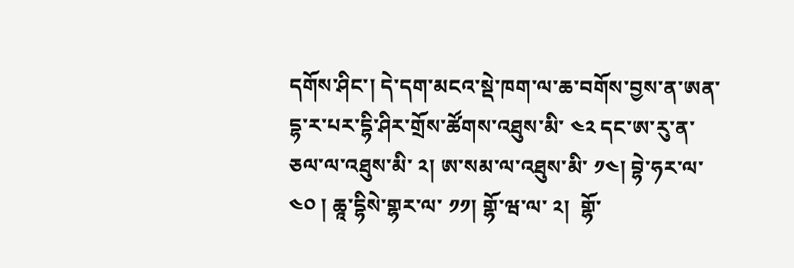དགོས་ཤིང་། དེ་དག་མངའ་སྡེ་ཁག་ལ་ཆ་བགོས་བྱས་ན་ཨན་དྷ་ར་པར་དྷི་ཤིར་གྲོས་ཚོགས་འཐུས་མི་ ༤༢ དང་ཨ་རུ་ན་ཅལ་ལ་འཐུས་མི་ ༢། ཨ་སམ་ལ་འཐུས་མི་ ༡༤། བྷེ་ཧར་ལ་ ༤༠ ། ཆཱ་དྷིསེ་གྷར་ལ་ ༡༡། གྷོ་ཝ་ལ་ ༢།  གྷོ་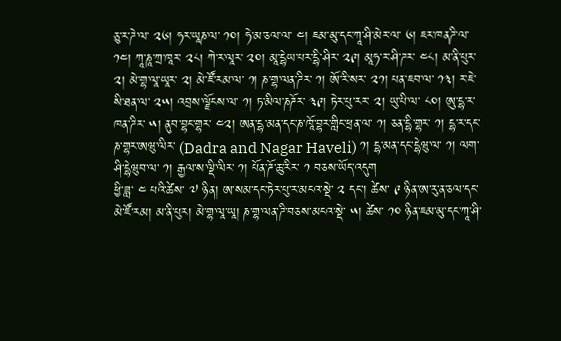ཅུ་ར་ཌེ་ལ་ ༢༦། ཧར་ཡཱཎ་ལ་ ༡༠། ཧེ་མ་ཅལ་ལ་ ༤། ཇམ་མུ་དང་ཀཱ་ཤི་མེར་ལ་ ༦། ཇར་ཁནཌི་ལ་ ༡༤། ཀཱ་ཎཱ་ཀྲ་ཁཱར་ ༢༨། ཀེ་ར་ལཱར་ ༢༠། མཱ་དྷེཡ་པར་དྷི་ཤིར་ ༢༩། མཱཧ་ར་ཤི་ཌར་ ༤༨། མ་ནི་པུར་ ༢། མེ་གྷ་ལཱ་ཡཱར་ ༢། མེ་ཛོ་རམ་ལ་ ༡། ཎ་གྷ་ལན་ཌིར་ ༡། ཨོ་རི་སར་ ༢༡། པན་ཇབ་ལ་ ༡༣། ར་ཇེ་སི་ཐན་ལ་ ༢༥། འབྲས་ལྗོངས་ལ་ ༡། ཏ་མིལ་ཎཌོར་ ༣༩། ཏེར་པུ་རར་ ༢། ཡུ་པི་ལ་ ༨༠། ཨུ་དྷ་ར་ཁན་ཌིར་ ༥། ནུབ་བྷང་གྷར་ ༤༢། ཨན་དྷ་མན་དང་ཎ་ཁཱོ་བྷར་གླིང་ཕྲན་ལ་ ༡། ཅན་དྷི་གྷར་ ༡། དྷ་ར་དང་ཎ་གྷར་ཨཝུ་ལིར་ (Dadra and Nagar Haveli) ༡། དྷ་མན་དང་དྷེཝུ་ལ་ ༡། ལག་ཤི་དྷེཝུབ་ལ་ ༡། རྒྱལ་ས་ལྡི་ལིར་ ༡། པོན་ཌོ་ཆུ་རིར་ ༡ བཅས་ཡོད་འདུག
ཕྱི་ཟླ་ ༤ པའི་ཚེས་ ༧ ཉིན། ཨ་སམ་དང་ཏེར་པུ་ར་མངའ་སྡེ་ ༢ དང་། ཚེས་ ༩ ཉིན་ཨ་རུ་ན་ཅལ་དང་མེ་ཛོ་རམ། མ་ནི་པུར། མེ་གྷ་ལཱ་ཡཱ། ཎ་གྷ་ལན་ཌི་བཅས་མངའ་སྡེ་ ༥། ཚེས་ ༡༠ ཉིན་ཇམ་མུ་དང་ཀཱ་ཤི་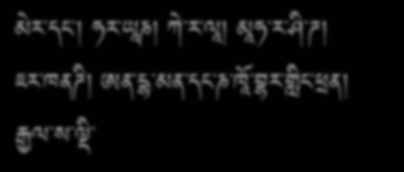མེར་དང་། ཧར་ཡཱཎ། ཀེ་ར་ལཱ། མཱཧ་ར་ཤི་ཌ། ཇར་ཁནཌི། ཨན་དྷ་མན་དང་ཎ་ཁཱོ་བྷར་གླིང་ཕྲན། རྒྱལ་ས་ལྡི་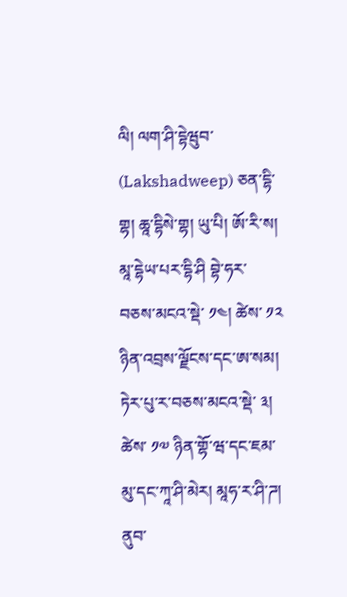ལི། ལག་ཤི་དྷེཝུབ་ (Lakshadweep) ཅན་དྷི་གྷ། ཆཱ་དྷིསེ་གྷ། ཡུ་པི། ཨོ་རི་ས། མཱ་དྷེཡ་པར་དྷི་ཤི བྷེ་ཧར་བཅས་མངའ་སྡེ་ ༡༤། ཚེས་ ༡༢ ཉིན་འབྲས་ལྗོངས་དང་ཨ་སམ། ཏེར་པུ་ར་བཅས་མངའ་སྡེ་ ༣། ཚེས་ ༡༧ ཉིན་གྷོ་ཝ་དང་ཇམ་མུ་དང་ཀཱ་ཤི་མེར། མཱཧ་ར་ཤི་ཌ། ནུབ་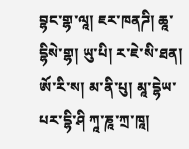བྷང་གྷ་ལཱ། ཇར་ཁནཌི། ཆཱ་དྷིསེ་གྷ། ཡུ་པི། ར་ཇེ་སི་ཐན། ཨོ་རི་ས། མ་ནི་པུ། མཱ་དྷེཡ་པར་དྷི་ཤི ཀཱ་ཎཱ་ཀྲ་ཁཱ།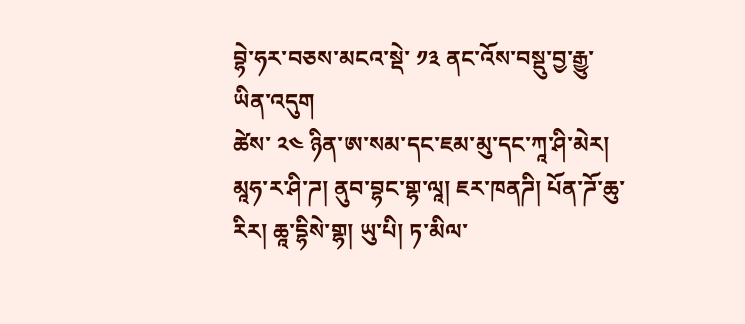བྷེ་ཧར་བཅས་མངའ་སྡེ་ ༡༣ ནང་འོས་བསྡུ་བྱ་རྒྱུ་ཡིན་འདུག
ཚེས་ ༢༤ ཉིན་ཨ་སམ་དང་ཇམ་མུ་དང་ཀཱ་ཤི་མེར། མཱཧ་ར་ཤི་ཌ། ནུབ་བྷང་གྷ་ལཱ། ཇར་ཁནཌི། པོན་ཌོ་ཆུ་རིར། ཆཱ་དྷིསེ་གྷ། ཡུ་པི། ཏ་མིལ་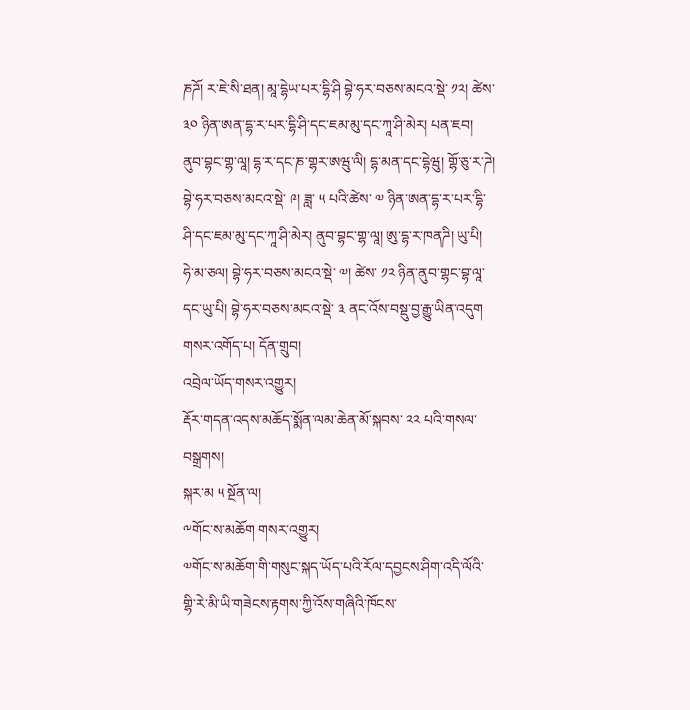ཎཌོ། ར་ཇེ་སི་ཐན། མཱ་དྷེཡ་པར་དྷི་ཤི བྷེ་ཧར་བཅས་མངའ་སྡེ་ ༡༢། ཚེས་ ༣༠ ཉིན་ཨན་དྷ་ར་པར་དྷི་ཤི་དང་ཇམ་མུ་དང་ཀཱ་ཤི་མེར། པན་ཇབ། ནུབ་བྷང་གྷ་ལཱ། དྷ་ར་དང་ཎ་གྷར་ཨཝུ་ལི། དྷ་མན་དང་དྷེཝུ། གྷོ་ཅུ་ར་ཌེ། བྷེ་ཧར་བཅས་མངའ་སྡེ་ ༩། ཟླ་ ༥ པའི་ཚེས་ ༧ ཉིན་ཨན་དྷ་ར་པར་དྷི་ཤི་དང་ཇམ་མུ་དང་ཀཱ་ཤི་མེར། ནུབ་བྷང་གྷ་ལཱ། ཨུ་དྷ་ར་ཁནཌི། ཡུ་པི། ཧེ་མ་ཅལ། བྷེ་ཧར་བཅས་མངའ་སྡེ་ ༧། ཚེས་ ༡༢ ཉིན་ནུབ་གྷང་བྷ་ལཱ་དང་ཡུ་པི། བྷེ་ཧར་བཅས་མངའ་སྡེ་ ༣ ནང་འོས་བསྡུ་བྱ་རྒྱུ་ཡིན་འདུག
གསར་འགོད་པ། དོན་གྲུབ།
འབྲེལ་ཡོད་གསར་འགྱུར།
རྡོར་གདན་འདས་མཆོད་སྨོན་ལམ་ཆེན་མོ་སྐབས་ ༢༢ པའི་གསལ་བསྒྲགས།
སྐར་མ ༥ སྔོན་ལ།
༸གོང་ས་མཆོག གསར་འགྱུར།
༧གོང་ས་མཆོག་གི་གསུང་སྐད་ཡོད་པའི་རོལ་དབྱངས་ཤིག་འདི་ལོའི་གྷི་རེ་མི་ཡི་གཟེངས་རྟགས་ཀྱི་འོས་གཞིའི་ཁོངས་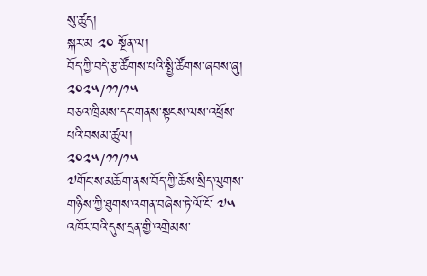སུ་ཚུད།
སྐར་མ ༢༠ སྔོན་ལ།
བོད་ཀྱི་བདེ་རྩ་ཚོགས་པའི་སྤྱི་ཚོགས་ཞབས་ཞུ།
༢༠༢༥/༡༡/༡༥
བཅའ་ཁྲིམས་དང་གནས་སྟངས་ལས་འཕྲོས་པའི་བསམ་ཚུལ།
༢༠༢༥/༡༡/༡༥
༧གོང་ས་མཆོག་ནས་བོད་ཀྱི་ཆོས་སྲིད་ལུགས་གཉིས་ཀྱི་ཐུགས་འགན་བཞེས་ཏེ་ལོ་ངོ་ ༧༥ འཁོར་བའི་དུས་དྲན་གྱི་འགྲེམས་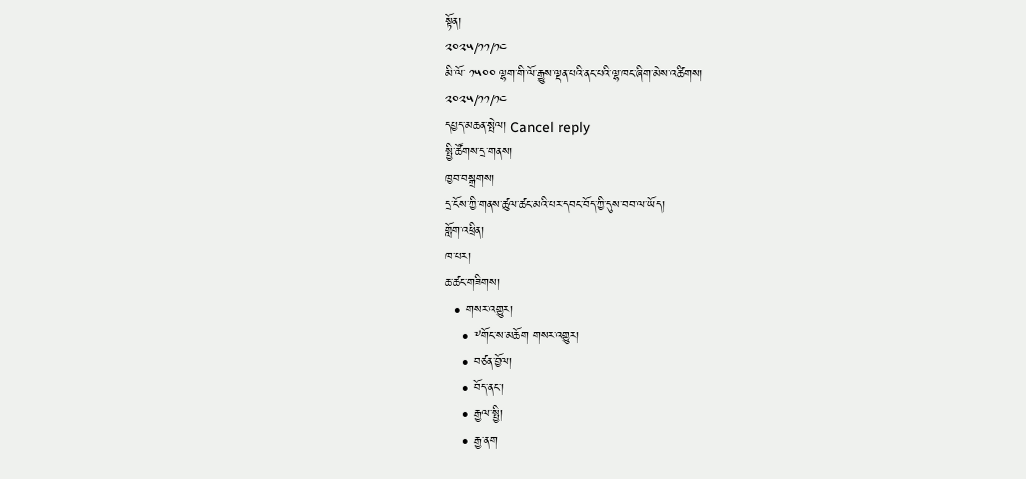སྟོན།
༢༠༢༥/༡༡/༡༤
མི་ལོ་ ༡༥༠༠ ལྷག་གི་ལོ་རྒྱུས་ལྡན་པའི་ནང་པའི་ལྷ་ཁང་ཞིག་མེས་འཚིགས།
༢༠༢༥/༡༡/༡༤
དཔྱད་མཆན་སྤེལ། Cancel reply
སྤྱི་ཚོགས་དྲ་གནས།
ཁྱབ་བསྒྲགས།
དྲ་ངོས་ཀྱི་གནས་ཚུལ་ཚང་མའི་པར་དབང་བོད་ཀྱི་དུས་བབ་ལ་ཡོད།
གློག་འཕྲིན།
ཁ་པར།
ཆ་ཚང་གཟིགས།
  • གསར་འགྱུར།
    • ༸གོང་ས་མཆོག གསར་འགྱུར།
    • བཙན་བྱོལ།
    • བོད་ནང་།
    • རྒྱལ་སྤྱི།
    • རྒྱ་ནག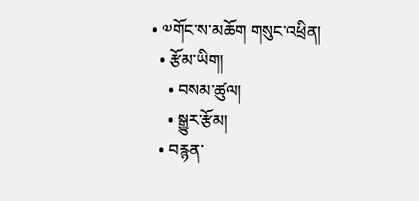• ༧གོང་ས་མཆོག གསུང་འཕྲིན།
  • རྩོམ་ཡིག།
    • བསམ་ཚུལ།
    • སྒྱུར་རྩོམ།
  • བརྙན་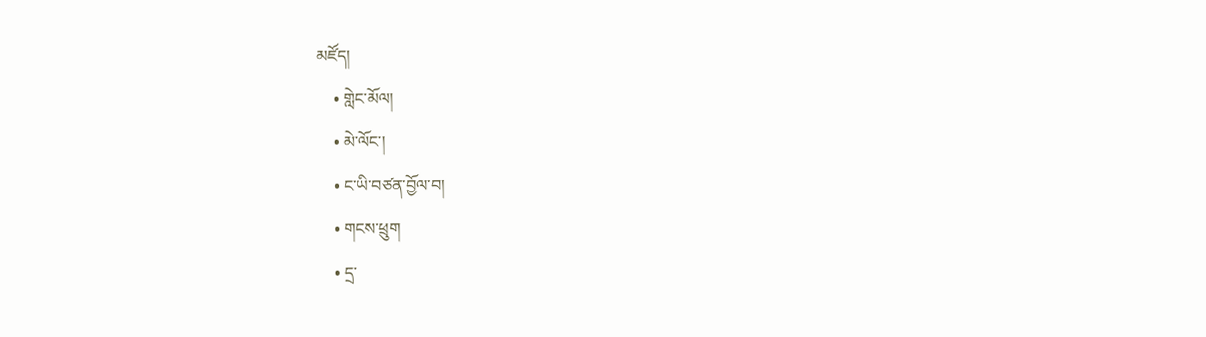མཛོད།
    • གླེང་མོལ།
    • མེ་ལོང་།
    • ང་ཡི་བཙན་བྱོལ་བ།
    • གངས་ཕྲུག
    • དྲ་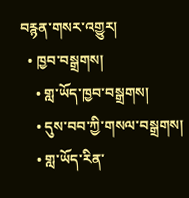བརྙན་གསར་འགྱུར།
  • ཁྱབ་བསྒྲགས།
    • གླ་ཡོད་ཁྱབ་བསྒྲགས།
    • དུས་བབ་ཀྱི་གསལ་བསྒྲགས།
    • གླ་ཡོད་རིན་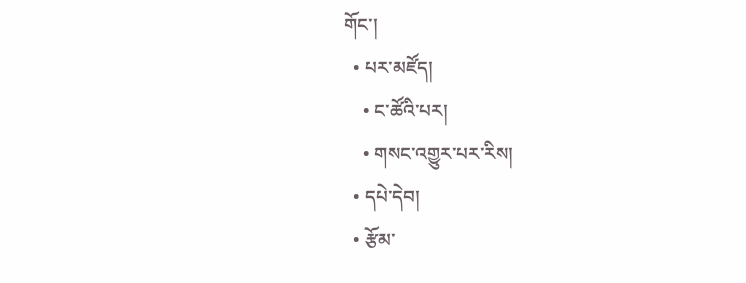གོང་།
  • པར་མཛོད།
    • ང་ཚོའི་པར།
    • གསང་འགྱུར་པར་རིས།
  • དཔེ་དེབ།
  • རྩོམ་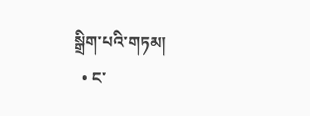སྒྲིག་པའི་གཏམ།
  • ང་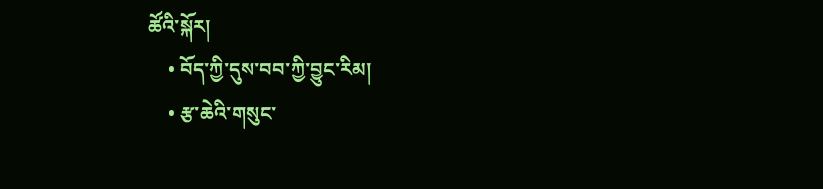ཚོའི་སྐོར།
    • བོད་ཀྱི་དུས་བབ་ཀྱི་བྱུང་རིམ།
    • རྩ་ཆེའི་གསུང་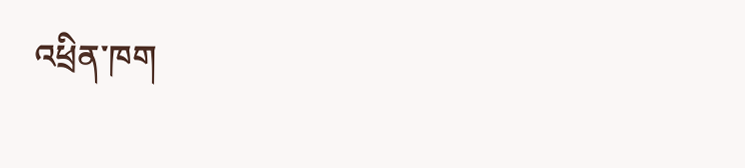འཕྲིན་ཁག